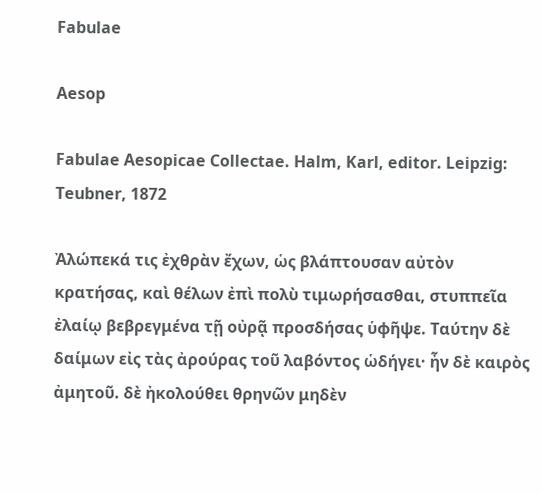Fabulae

Aesop

Fabulae Aesopicae Collectae. Halm, Karl, editor. Leipzig: Teubner, 1872

Ἀλώπεκά τις ἐχθρὰν ἔχων, ὡς βλάπτουσαν αὐτὸν κρατήσας, καὶ θέλων ἐπὶ πολὺ τιμωρήσασθαι, στυππεῖα ἐλαίῳ βεβρεγμένα τῇ οὐρᾷ προσδήσας ὑφῆψε. Ταύτην δὲ δαίμων εἰς τὰς ἀρούρας τοῦ λαβόντος ὡδήγει· ἦν δὲ καιρὸς ἀμητοῦ. δὲ ἠκολούθει θρηνῶν μηδὲν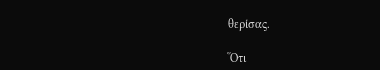θερίσας.

Ὅτι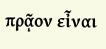πρᾷον εἶναι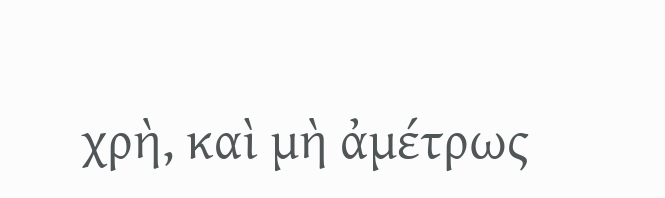χρὴ, καὶ μὴ ἀμέτρως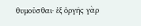θυμοῦσθαι· ἐξ ὀργῆς γὰρ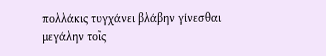πολλάκις τυγχάνει βλάβην γίνεσθαι μεγάλην τοῖς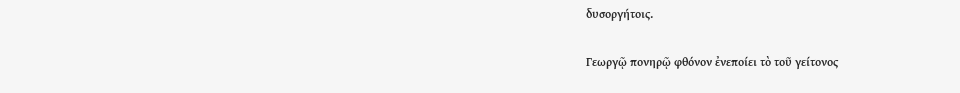δυσοργήτοις.

Γεωργῷ πονηρῷ φθόνον ἐνεποίει τὸ τοῦ γείτονος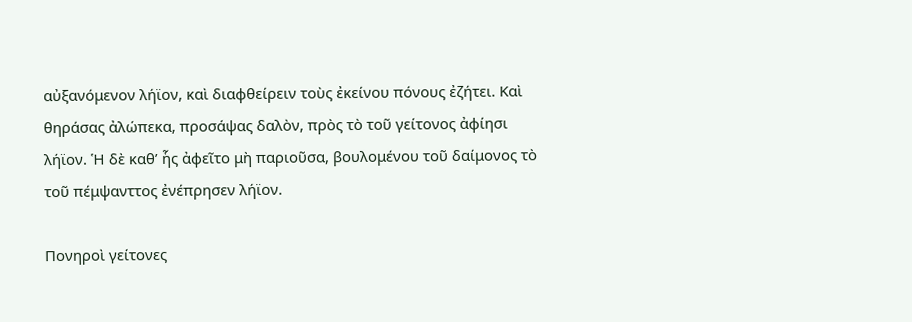αὐξανόμενον λήϊον, καὶ διαφθείρειν τοὺς ἐκείνου πόνους ἐζήτει. Καὶ θηράσας ἀλώπεκα, προσάψας δαλὸν, πρὸς τὸ τοῦ γείτονος ἀφίησι λήϊον. Ἡ δὲ καθʼ ἧς ἀφεῖτο μὴ παριοῦσα, βουλομένου τοῦ δαίμονος τὸ τοῦ πέμψανττος ἐνέπρησεν λήϊον.

Πονηροὶ γείτονες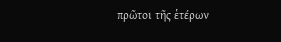πρῶτοι τῆς ἑτέρων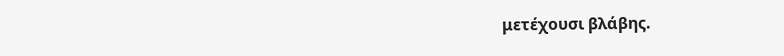μετέχουσι βλάβης.